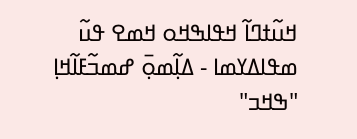ߞߎ߬ߙߣߊ߬ ߞߟߊߒߞߋ ߞߘߐ ߟߎ߬ ߘߟߊߡߌߘߊ - ߡߊ߲߬ߘߋ߲߫ ߝߘߏ߬ߓߊ߬ߞߊ߲ "ߒߞߏ"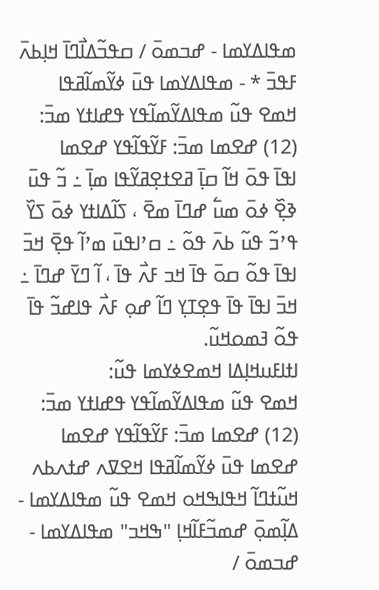ߘߟߊߡߌߘߊ - ߝߏߘߋ߫ / ߛߟߏ߬ߡߊ߯ߣߊ߫ ߞߊ߲ߕߍ߫ ߓߟߏ߫ * - ߘߟߊߡߌߘߊ ߟߎ߫ ߦߌ߬ߘߊ߬ߥߟߊ
ߞߘߐ ߟߎ߬ ߘߟߊߡߌ߬ߘߊ߬ߟߌ ߟߝߊߙߌ ߘߏ߫: (12) ߝߐߘߊ ߘߏ߫: ߓߌ߬ߟߊ߬ߟߌ ߝߐߘߊ
ߊߟߊ߫ ߟߋ߫ ߞߊ߬ ߛߊ߲߫ ߥߐߙߐ߲ߥߌ߬ߟߊ ߘߊ߲߫ ߸ ߏ߬ ߟߎ߫ ߢߐ߲߰ ߦߋ߫ ߘߎ߱ ߝߣߊ߫ ߘߐ߫ ، ߖߊ߬ߡߊߙߌ ߦߋ߫ ߖߌ߰ ߟߴߏ߬ ߟߎ߬ ߕߍ߫ ߟߋ߬ ߸ ߛߴߊߟߎ߫ ߘߴߊ߬ ߟߐ߲߫ ߞߏ߫ ߊߟߊ߫ ߟߋ߬ ߛߋ߫ ߟߊ߫ ߞߏ ߓߍ߯ ߟߊ߫ ، ߊ߬ ߣߌ߫ ߝߣߊ߫ ߸ ߞߏ߫ ߊߟߊ߫ ߟߊ߫ ߟߐ߲ߠߌ߲ ߣߊ߬ ߝߋ߲ ߓߍ߯ ߟߊߝߏ߬ ߟߊ߫ ߟߋ߬ ߔߘߋߞߎ߬.
ߊߙߊߓߎߞߊ߲ߡߊ ߞߘߐߦߌߘߊ ߟߎ߬:
ߞߘߐ ߟߎ߬ ߘߟߊߡߌ߬ߘߊ߬ߟߌ ߟߝߊߙߌ ߘߏ߫: (12) ߝߐߘߊ ߘߏ߫: ߓߌ߬ߟߊ߬ߟߌ ߝߐߘߊ
ߝߐߘߊ ߟߎ߫ ߦߌ߬ߘߊ߬ߥߟߊ ߞߐߜߍ ߝߙߍߕߍ
ߞߎ߬ߙߣߊ߬ ߞߟߊߒߞߋ ߞߘߐ ߟߎ߬ ߘߟߊߡߌߘߊ - ߡߊ߲߬ߘߋ߲߫ ߝߘߏ߬ߓߊ߬ߞߊ߲ "ߒߞߏ" ߘߟߊߡߌߘߊ - ߝߏߘߋ߫ /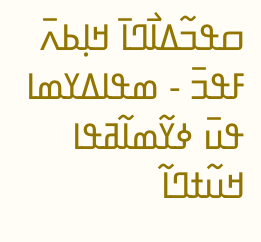ߛߟߏ߬ߡߊ߯ߣߊ߫ ߞߊ߲ߕߍ߫ ߓߟߏ߫ - ߘߟߊߡߌߘߊ ߟߎ߫ ߦߌ߬ߘߊ߬ߥߟߊ
ߞߎ߬ߙߣߊ߬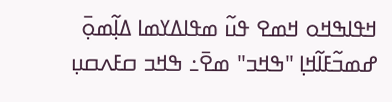ߞߟߊߒߞߋ ߞߘߐ ߟߎ߬ ߘߟߊߡߌߘߊ ߡߊ߲߬ߘߋ߲߫ ߝߘߏ߬ߓߊ߬ߞߊ߲ "ߒߞߏ" ߘߐ߫߸ ߒߞߏ ߛߓߍߛߎ߲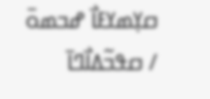ߛߌ߲ߘߌߓߊ߯ ߝߏߘߋ߫ / ߛߟߏ߬ߡߊ߯ߣߊ߫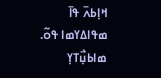ߞߊ߲ߕߍ߫ ߟߊ߫ ߘߟߊߡߌߘߊ ߟߋ߬.
ߘߊߕߎ߲߯ߠߌ߲